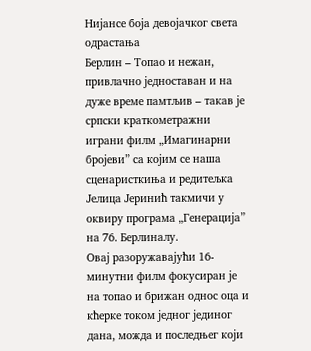Нијансе боја девојачког света одрастања
Берлин – Топао и нежан, привлачно једноставан и на дуже време памтљив – такав је српски краткометражни играни филм „Имагинарни бројеви” са којим се наша сценаристкиња и редитељка Јелица Јеринић такмичи у оквиру програма „Генерација” на 76. Берлиналу.
Овај разоружавајући 16-минутни филм фокусиран је на топао и брижан однос оца и кћерке током једног јединог дана, можда и последњег који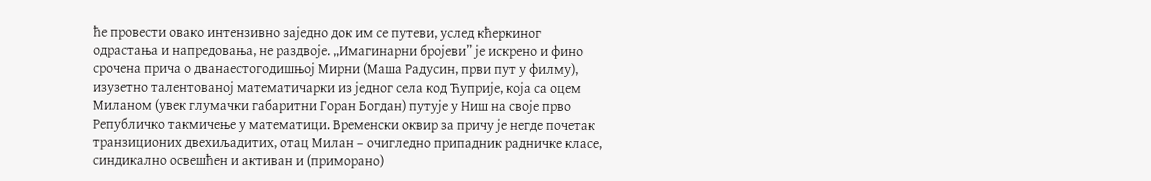ће провести овако интензивно заједно док им се путеви, услед кћеркиног одрастања и напредовања, не раздвоје. „Имагинарни бројеви” је искрено и фино срочена прича о дванаестогодишњој Мирни (Маша Радусин, први пут у филму), изузетно талентованој математичарки из једног села код Ћуприје, која са оцем Миланом (увек глумачки габаритни Горан Богдан) путује у Ниш на своје прво Републичко такмичење у математици. Временски оквир за причу је негде почетак транзиционих двехиљадитих, отац Милан – очигледно припадник радничке класе, синдикално освешћен и активан и (приморано)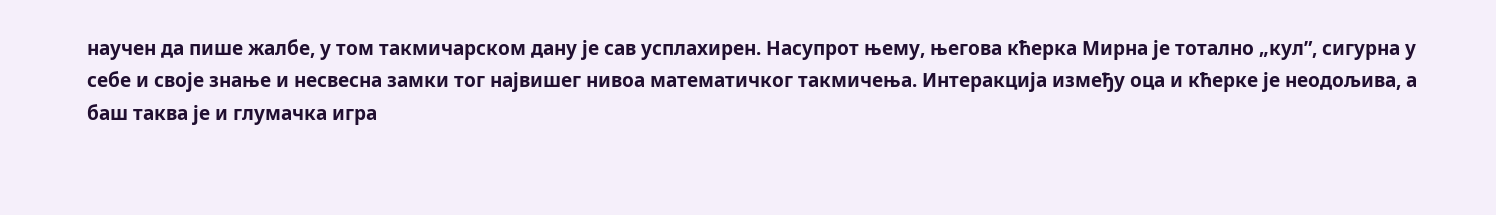научен да пише жалбе, у том такмичарском дану је сав усплахирен. Насупрот њему, његова кћерка Мирна је тотално „кул”, сигурна у себе и своје знање и несвесна замки тог највишег нивоа математичког такмичења. Интеракција између оца и кћерке је неодољива, а баш таква је и глумачка игра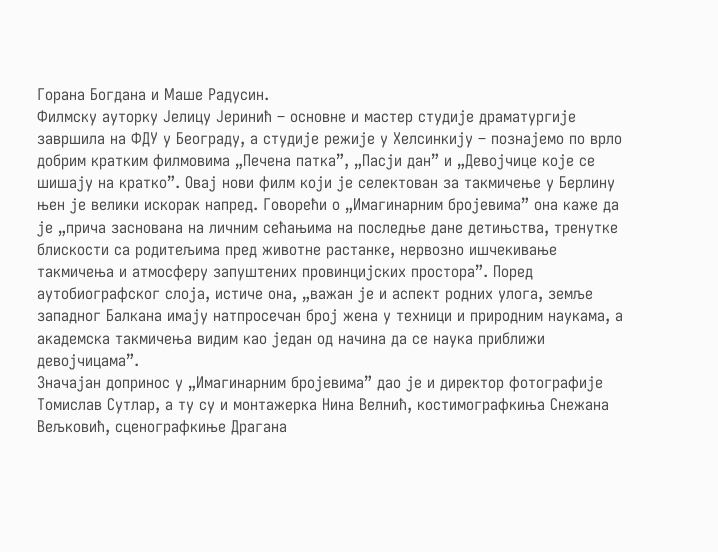Горана Богдана и Маше Радусин.
Филмску ауторку Јелицу Јеринић – основне и мастер студије драматургије завршила на ФДУ у Београду, а студије режије у Хелсинкију – познајемо по врло добрим кратким филмовима „Печена патка”, „Пасји дан” и „Девојчице које се шишају на кратко”. Овај нови филм који је селектован за такмичење у Берлину њен је велики искорак напред. Говорећи о „Имагинарним бројевима” она каже да је „прича заснована на личним сећањима на последње дане детињства, тренутке блискости са родитељима пред животне растанке, нервозно ишчекивање такмичења и атмосферу запуштених провинцијских простора”. Поред аутобиографског слоја, истиче она, „важан је и аспект родних улога, земље западног Балкана имају натпросечан број жена у техници и природним наукама, а академска такмичења видим као један од начина да се наука приближи девојчицама”.
Значајан допринос у „Имагинарним бројевима” дао је и директор фотографије Томислав Сутлар, а ту су и монтажерка Нина Велнић, костимографкиња Снежана Вељковић, сценографкиње Драгана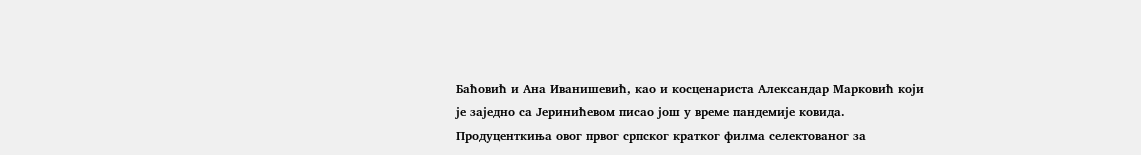Баћовић и Ана Иванишевић, као и косценариста Александар Марковић који је заједно са Јеринићевом писао још у време пандемије ковида. Продуценткиња овог првог српског кратког филма селектованог за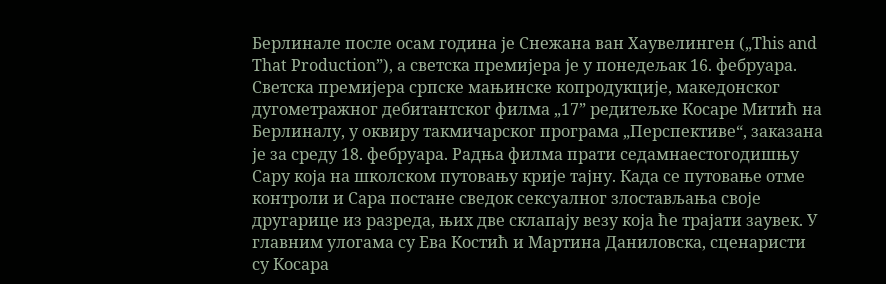Берлинале после осам година је Снежана ван Хаувелинген („This and That Production”), а светска премијера је у понедељак 16. фебруара.
Светска премијера српске мањинске копродукције, македонског дугометражног дебитантског филма „17” редитељке Косаре Митић на Берлиналу, у оквиру такмичарског програма „Перспективе“, заказана је за среду 18. фебруара. Радња филма прати седамнаестогодишњу Сару која на школском путовању крије тајну. Када се путовање отме контроли и Сара постане сведок сексуалног злостављања своје другарице из разреда, њих две склапају везу која ће трајати заувек. У главним улогама су Ева Костић и Мартина Даниловска, сценаристи су Косара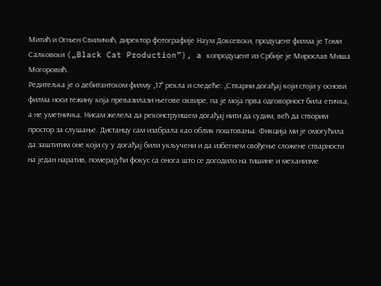Митић и Огњен Свиличић, директор фотографије Наум Доксевски, продуцент филма је Томи Салковски („Black Cat Production”), a копродуцент из Србије је Мирослав Миша Могоровић.
Редитељка је о дебитантском филму „17” рекла и следеће: „Стварни догађај који стоји у основи филма носи тежину која превазилази његове оквире, па је моја прва одговорност била етичка, а не уметничка. Нисам желела да реконструишем догађај нити да судим, већ да створим простор за слушање. Дистанцу сам изабрала као облик поштовања. Фикција ми је омогућила да заштитим оне који су у догађај били укључени и да избегнем свођење сложене стварности на један наратив, померајући фокус са онога што се догодило на тишине и механизме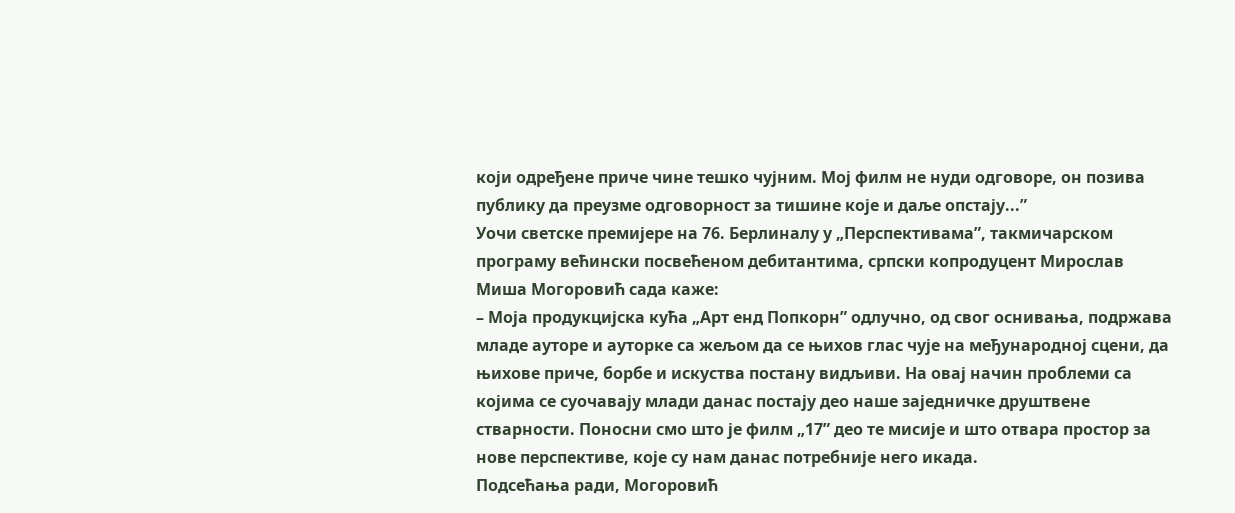који одређене приче чине тешко чујним. Мој филм не нуди одговоре, он позива публику да преузме одговорност за тишине које и даље опстају...”
Уочи светске премијере на 76. Берлиналу у „Перспективама”, такмичарском програму већински посвећеном дебитантима, српски копродуцент Мирослав Миша Могоровић сада каже:
– Моја продукцијска кућа „Арт енд Попкорн” одлучно, од свог оснивања, подржава младе ауторе и ауторке са жељом да се њихов глас чује на међународној сцени, да њихове приче, борбе и искуства постану видљиви. На овај начин проблеми са којима се суочавају млади данас постају део наше заједничке друштвене стварности. Поносни смо што је филм „17” део те мисије и што отвара простор за нове перспективе, које су нам данас потребније него икада.
Подсећања ради, Могоровић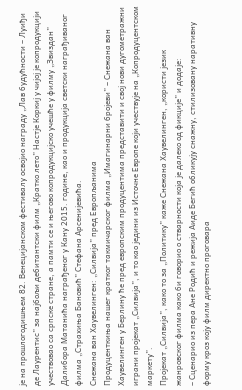је на прошлогодишњем 82. Венецијанском фестивалу освојио награду „Лав будућности – Луиђи де Лаурентис” за најбољи дебитантски филм „Кратко лето” Настје Коркиј у чијој је копродукцији учествовао са српске стране, а памти се и његово копродукцијско учешће у филму „Звиздан” Далибора Матанића награђеног у Кану 2015. године, као и продукција светски награђиваног филма „Страхиња Бановић” Стефана Арсенијевића.
Снежана ван Хаувелинген: „Силвија” пред Европљанима
Продуценткиња нашег кратког такмичарског филма „Имагинарни бројеви” – Снежана ван Хаувелинген у Берлину ће пред европским продуцентима представити и свој нови дугометражни играни пројекат „Силвија”, и то као једини из Источне Европе који учествује на „Копродуцентском маркету”.
Пројекат „Силвија”, како то за „Политику” каже Снежана Хаувелинген, „користи језик жанровског филма како би говорио о стварности која је далеко од фикције” и додаје:
– Сценарио из пера Ане Родић и режија Аиде Бегић обликују снажну, стилизовану наративну форму кроз коју филм директно проговара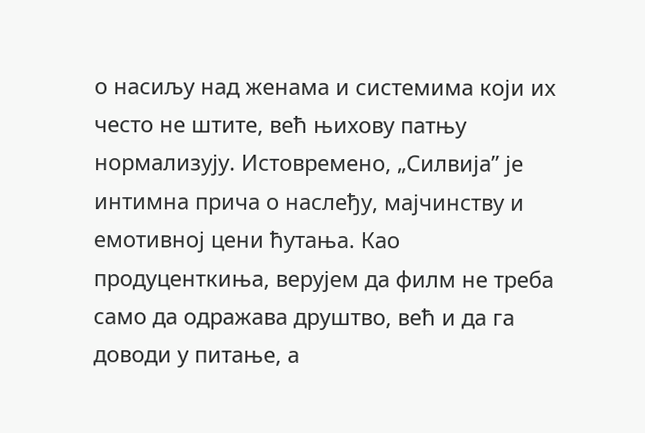о насиљу над женама и системима који их често не штите, већ њихову патњу нормализују. Истовремено, „Силвија” је интимна прича о наслеђу, мајчинству и емотивној цени ћутања. Као продуценткиња, верујем да филм не треба само да одражава друштво, већ и да га доводи у питање, а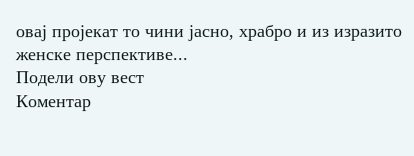овај пројекат то чини јасно, храбро и из изразито женске перспективе...
Подели ову вест
Комeнтар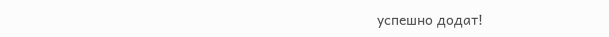успeшно додат!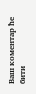Ваш комeнтар ћe бити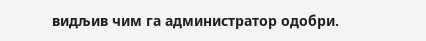видљив чим га администратор одобри.